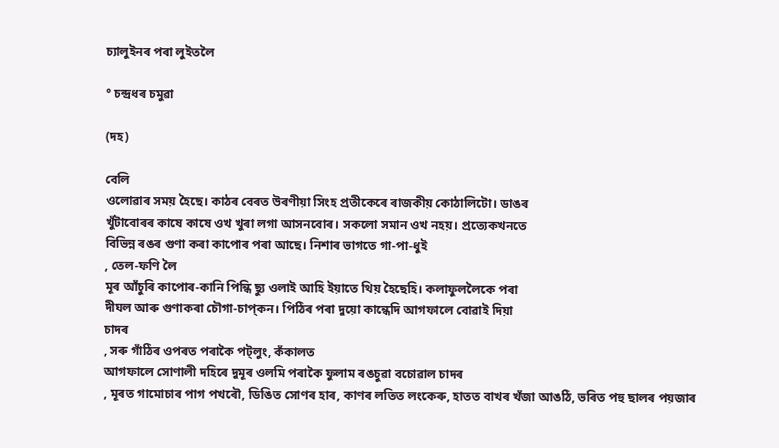চ্যালুইনৰ পৰা লুইতলৈ

° চন্দ্ৰধৰ চমুৱা

(দহ)

বেলি
ওলোৱাৰ সময় হৈছে। কাঠৰ বেৰত উৰণীয়া সিংহ প্রতীকেৰে ৰাজকীয় কোঠালিটো। ডাঙৰ
খুঁটাবোৰৰ কাষে কাষে ওখ খুৰা লগা আসনবোৰ। সকলো সমান ওখ নহয়। প্রত্যেকখনতে
বিভিন্ন ৰঙৰ গুণা কৰা কাপোৰ পৰা আছে। নিশাৰ ভাগতে গা-পা-ধুই
, তেল-ফণি লৈ
মূৰ আঁচুৰি কাপোৰ-কানি পিন্ধি ছ্যু ওলাই আহি ইয়াতে থিয় হৈছেহি। কলাফুললৈকে পৰা
দীঘল আৰু গুণাকৰা চৌগা-চাপ্‌কন। পিঠিৰ পৰা দুয়ো কান্ধেদি আগফালে বোৱাই দিয়া
চাদৰ
, সৰু গাঁঠিৰ ওপৰত পৰাকৈ পট্‌লুং, কঁকালত
আগফালে সোণালী দহিৰে দুমূৰ ওলমি পৰাকৈ ফুলাম ৰঙচুৱা বচোৱাল চাদৰ
, মূৰত গামোচাৰ পাগ পখৰৌ, ডিঙিত সোণৰ হাৰ, কাণৰ লতিত লংকেৰু, হাতত বাখৰ খঁজা আঙঠি, ভৰিত পহু ছালৰ পয়জাৰ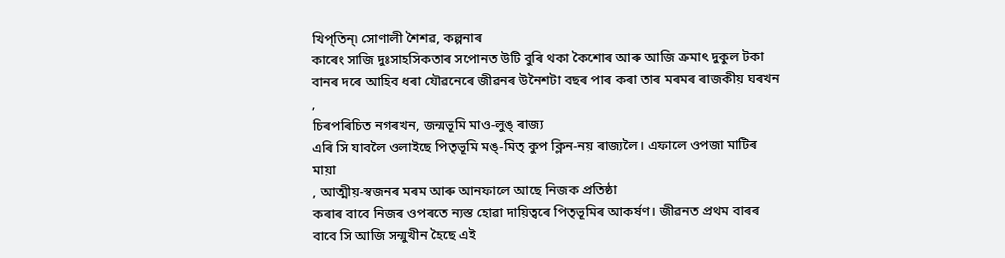খিপ্‌তিন্‌‍৷ সোণালী শৈশৱ, কল্পনাৰ
কাৰেং সাজি দুঃসাহসিকতাৰ সপোনত উটি বুৰি থকা কৈশোৰ আৰু আজি ক্ৰমাৎ দুকুল টকা
বানৰ দৰে আহিব ধৰা যৌৱনেৰে জীৱনৰ উনৈশটা বছৰ পাৰ কৰা তাৰ মৰমৰ ৰাজকীয় ঘৰখন
,
চিৰপৰিচিত নগৰখন, জন্মভূমি মাও-লুঙ্‌ ৰাজ্য
এৰি সি যাবলৈ ওলাইছে পিতৃভূমি মঙ্‌-মিত্‌ কুপ ক্লিন-নয় ৰাজ্যলৈ। এফালে ওপজা মাটিৰ
মায়া
, আত্মীয়-স্বজনৰ মৰম আৰু আনফালে আছে নিজক প্রতিষ্ঠা
কৰাৰ বাবে নিজৰ ওপৰতে ন্যস্ত হোৱা দায়িত্বৰে পিতৃভূমিৰ আকর্ষণ। জীৱনত প্ৰথম বাৰৰ
বাবে সি আজি সন্মুখীন হৈছে এই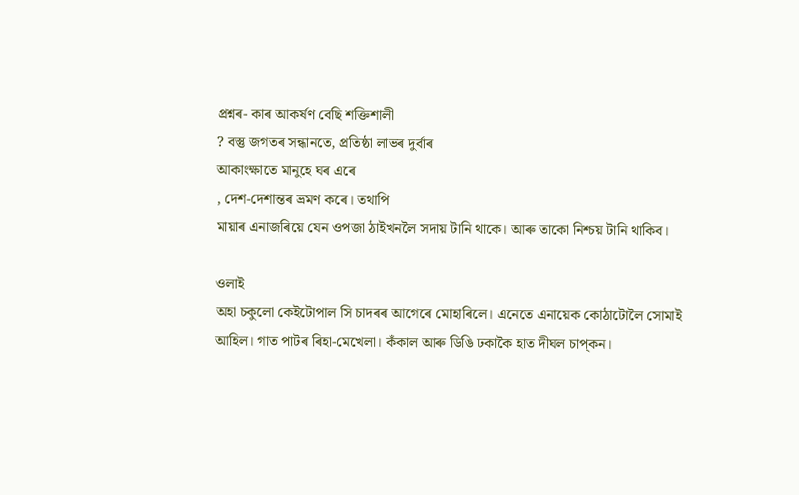প্রশ্নৰ- কাৰ আকর্ষণ বেছি শক্তিশালী
? বস্তু জগতৰ সন্ধানতে, প্রতিষ্ঠা লাভৰ দুৰ্বাৰ
আকাংক্ষাতে মানুহে ঘৰ এৰে
, দেশ-দেশান্তৰ ভ্ৰমণ কৰে। তথাপি
মায়াৰ এনাজৰিয়ে যেন ওপজা ঠাইখনলৈ সদায় টানি থাকে। আৰু তাকো নিশ্চয় টানি থাকিব।

ওলাই
অহা চকুলো কেইটোপাল সি চাদৰৰ আগেৰে মোহাৰিলে। এনেতে এনায়েক কোঠাটোলৈ সোমাই
আহিল। গাত পাটৰ ৰিহা-মেখেলা। কঁকাল আৰু ডিঙি ঢকাকৈ হাত দীঘল চাপ্‌কন।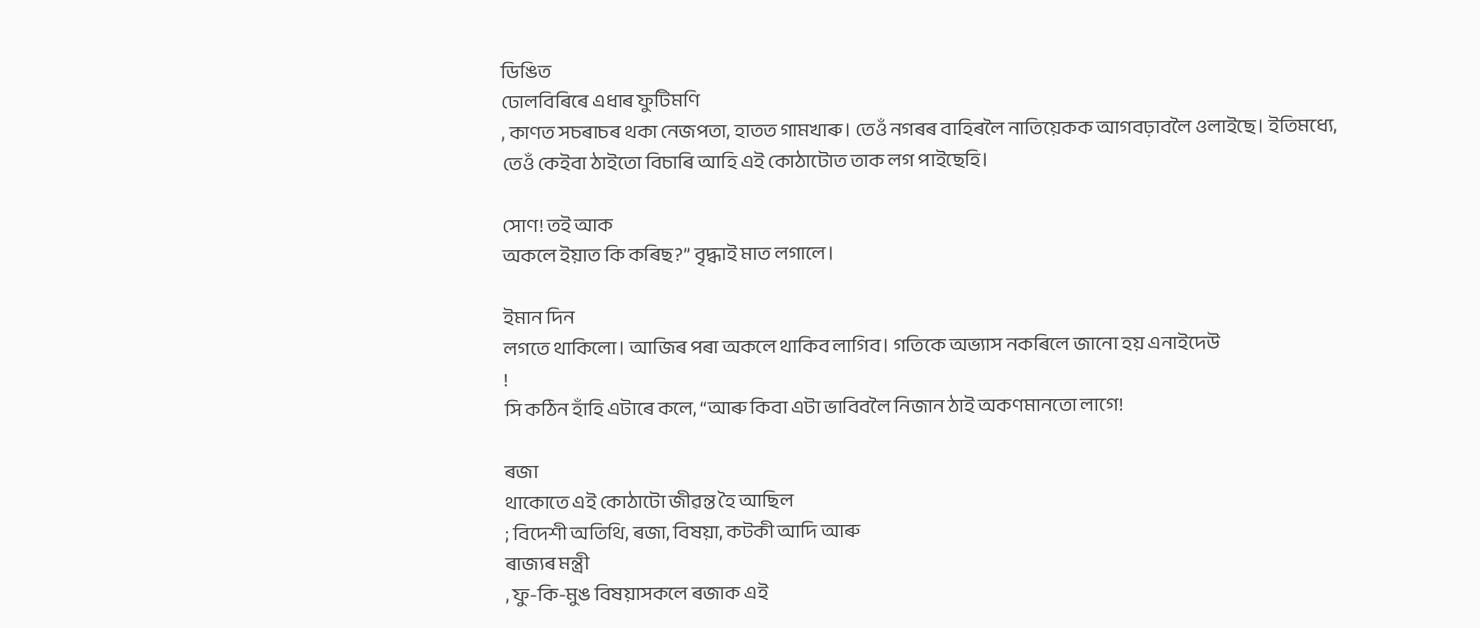ডিঙিত
ঢোলবিৰিৰে এধাৰ ফুটিমণি
, কাণত সচৰাচৰ থকা নেজপতা, হাতত গামখাৰু। তেওঁ নগৰৰ বাহিৰলৈ নাতিয়েকক আগবঢ়াবলৈ ওলাইছে। ইতিমধ্যে,
তেওঁ কেইবা ঠাইতো বিচাৰি আহি এই কোঠাটোত তাক লগ পাইছেহি।

সোণ! তই আক
অকলে ইয়াত কি কৰিছ?” বৃদ্ধাই মাত লগালে।

ইমান দিন
লগতে থাকিলো। আজিৰ পৰা অকলে থাকিব লাগিব। গতিকে অভ্যাস নকৰিলে জানো হয় এনাইদেউ
!
সি কঠিন হাঁহি এটাৰে কলে, “আৰু কিবা এটা ভাবিবলৈ নিজান ঠাই অকণমানতো লাগে!

ৰজা
থাকোতে এই কোঠাটো জীৱন্ত হৈ আছিল
; বিদেশী অতিথি, ৰজা, বিষয়া, কটকী আদি আৰু
ৰাজ্যৰ মন্ত্রী
, ফু-কি-মুঙ বিষয়াসকলে ৰজাক এই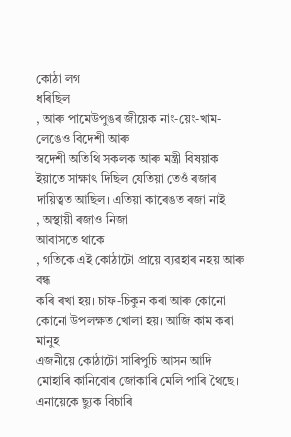কোঠা লগ
ধৰিছিল
, আৰু পামেউপুঙৰ জীয়েক নাং-য়েং-খাম-লেঙেও বিদেশী আৰু
স্বদেশী অতিথি সকলক আৰু মন্ত্রী বিষয়াক ইয়াতে সাক্ষাৎ দিছিল যেতিয়া তেওঁ ৰজাৰ
দায়িত্বত আছিল। এতিয়া কাৰেঙত ৰজা নাই
, অস্থায়ী ৰজাও নিজা
আবাসতে থাকে
, গতিকে এই কোঠাটো প্রায়ে ব্যৱহাৰ নহয় আৰু বন্ধ
কৰি ৰখা হয়। চাফ-চিকুন কৰা আৰু কোনো কোনো উপলক্ষত খোলা হয়। আজি কাম কৰা মানুহ
এজনীয়ে কোঠাটো সাৰিপুচি আসন আদি মোহাৰি কানিবোৰ জোকাৰি মেলি পাৰি থৈছে।
এনায়েকে ছ্যুক বিচাৰি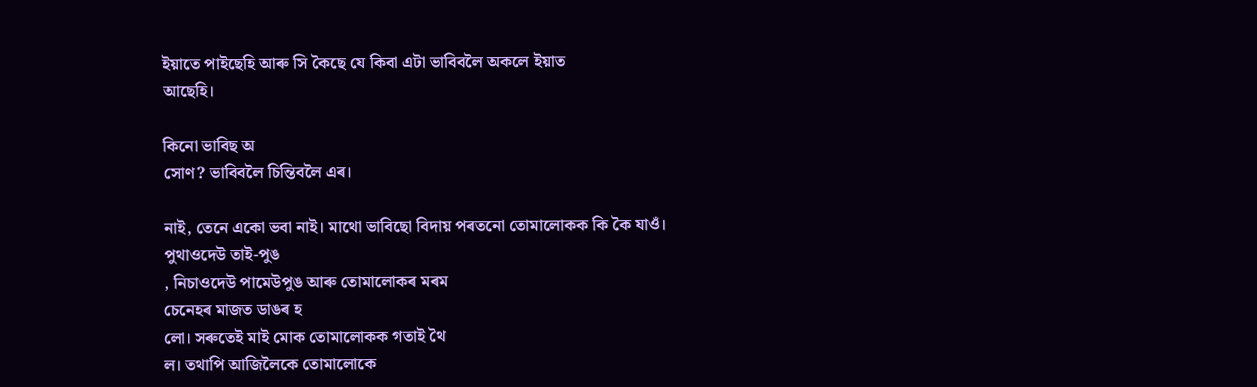ইয়াতে পাইছেহি আৰু সি কৈছে যে কিবা এটা ভাবিবলৈ অকলে ইয়াত
আছেহি।

কিনো ভাবিছ অ
সোণ? ভাবিবলৈ চিন্তিবলৈ এৰ।

নাই, তেনে একো ভবা নাই। মাথো ভাবিছো বিদায় পৰতনো তোমালোকক কি কৈ যাওঁ।
পুথাওদেউ তাই-পুঙ
, নিচাওদেউ পামেউপুঙ আৰু তোমালোকৰ মৰম
চেনেহৰ মাজত ডাঙৰ হ
লো। সৰুতেই মাই মোক তোমালোকক গতাই থৈ
ল। তথাপি আজিলৈকে তোমালোকে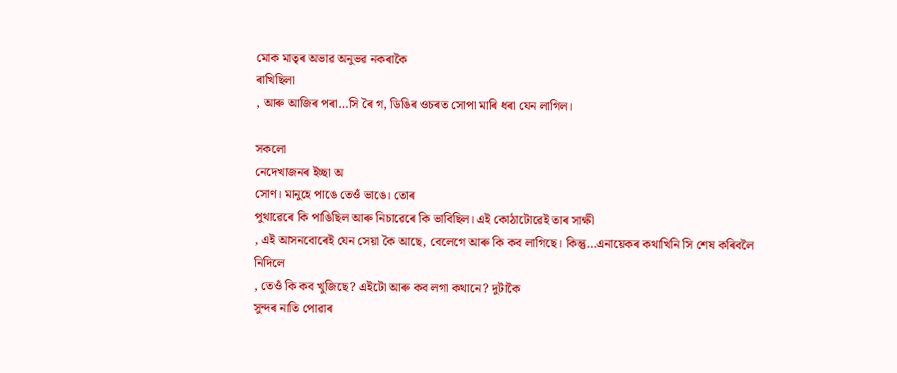মোক মাতৃৰ অভাৱ অনুভৱ নকৰাকৈ
ৰাখিছিলা
, আৰু আজিৰ পৰা…সি ৰৈ গ, ডিঙিৰ ওচৰত সোপা মাৰি ধৰা যেন লাগিল।

সকলো
নেদেখাজনৰ ইচ্ছা অ
সোণ। মানুহে পাঙে তেওঁ ভাঙে। তোৰ
পুথাৱেৰে কি পাঙিছিল আৰু নিচাৱেৰে কি ভাবিছিল। এই কোঠাটোৱেই তাৰ সাক্ষী
, এই আসনবোৰেই যেন সেয়া কৈ আছে, বেলেগে আৰু কি কব লাগিছে। কিন্তু…এনায়েকৰ কথাখিনি সি শেষ কৰিবলৈ
নিদিলে
, তেওঁ কি কব খুজিছে? এইটো আৰু কব লগা কথানে? দুটাকৈ
সুন্দৰ নাতি পোৱাৰ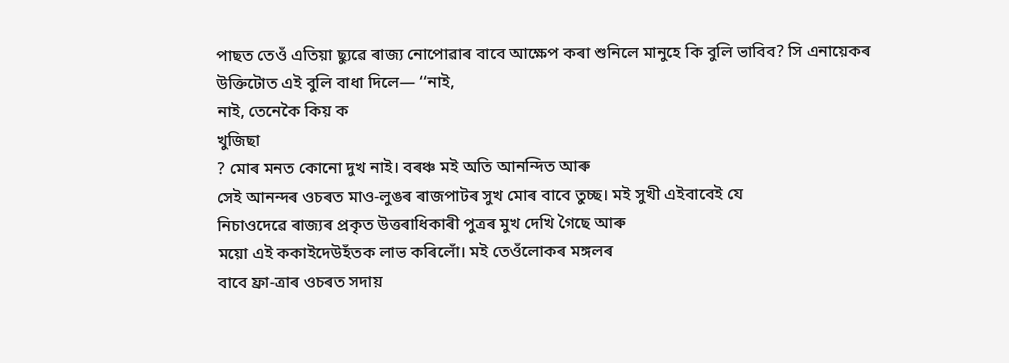পাছত তেওঁ এতিয়া ছ্যুৱে‍ ৰাজ্য নোপোৱাৰ বাবে আক্ষেপ কৰা শুনিলে মানুহে কি বুলি ভাবিব? সি এনায়েকৰ উক্তিটোত এই বুলি বাধা দিলে— ‘‘নাই,
নাই, তেনেকৈ কিয় ক
খুজিছা
? মোৰ মনত কোনো দুখ নাই। বৰঞ্চ মই অতি আনন্দিত আৰু
সেই আনন্দৰ ওচৰত মাও-লুঙৰ ৰাজপাটৰ সুখ মোৰ বাবে তুচ্ছ। মই সুখী এইবাবেই যে
নিচাওদেৱে ৰাজ্যৰ প্ৰকৃত উত্তৰাধিকাৰী পুত্ৰৰ মুখ দেখি গৈছে আৰু
ময়ো এই ককাইদেউহঁতক লাভ কৰিলোঁ। মই তেওঁলোকৰ মঙ্গলৰ
বাবে ফ্রা-ত্ৰাৰ ওচৰত সদায়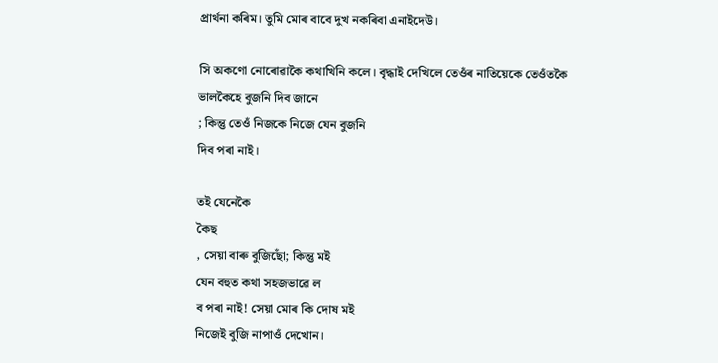প্রার্থনা কৰিম। তুমি মোৰ বাবে দুখ নকৰিবা এনাইদেউ।

সি অকণো নোৰোৱাকৈ কথাখিনি কলে। বৃদ্ধাই দেখিলে তেওঁৰ নাতিয়েকে তেওঁতকৈ‍
ভালকৈহে বুজনি দিব জানে
; কিন্তু তেওঁ নিজকে নিজে যেন বুজনি
দিব পৰা নাই।

তই যেনেকৈ
কৈছ
, সেয়া বাৰু বুজিছোঁ; কিন্তু মই
যেন বহুত কথা সহজভাৱে ল
ব পৰা নাই! সেয়া মোৰ কি দোষ মই
নিজেই বুজি নাপাওঁ দেখোন।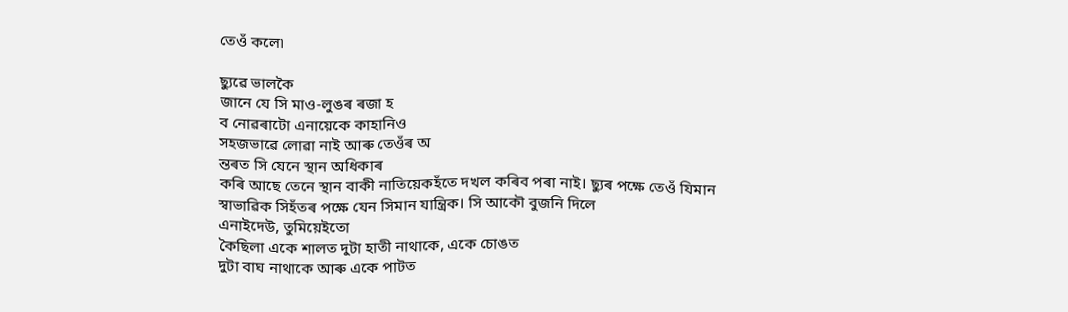তেওঁ কলে৷

ছ্যুৱে‍ ভালকৈ
জানে যে সি মাও-লুঙৰ ৰজা হ
ব নোৱৰাটো এনায়েকে কাহানিও
সহজভাৱে লোৱা নাই আৰু তেওঁৰ অ
ন্তৰত সি যেনে স্থান অধিকাৰ
কৰি আছে তেনে স্থান বাকী নাতিয়েকহঁতে দখল কৰিব পৰা নাই। ছ্যুৰ পক্ষে তেওঁ যিমান
স্বাভাৱিক সিহঁতৰ পক্ষে যেন সিমান যান্ত্রিক। সি আকৌ বুজনি দিলে
এনাইদেউ, তুমিয়েইতো
কৈছিলা একে শালত দুটা হাতী নাথাকে, একে চোঙত
দুটা বাঘ নাথাকে আৰু একে পাটত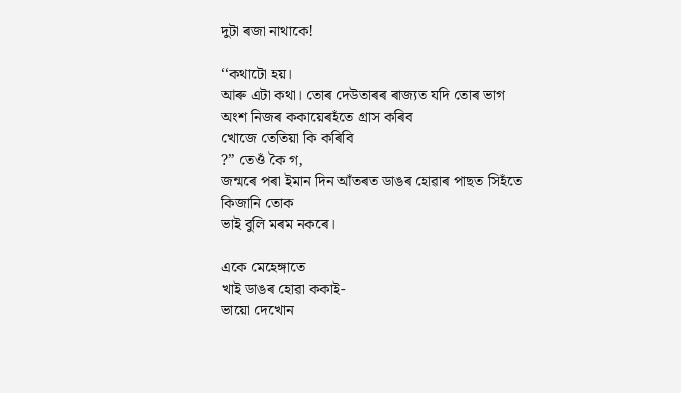দুটা ৰজা নাথাকে!

‘‘কথাটো হয়।
আৰু এটা কথা। তোৰ দেউতাৰৰ ৰাজ্যত যদি তোৰ ভাগ অংশ নিজৰ ককায়েৰহঁতে গ্রাস কৰিব
খোজে তেতিয়া কি কৰিবি
?” তেওঁ কৈ গ,
জন্মৰে পৰা ইমান দিন আঁতৰত ডাঙৰ হোৱাৰ পাছত সিহঁতে কিজানি তোক
ভাই বুলি মৰম নকৰে।

একে মেহেঙ্গাতে
খাই ডাঙৰ হোৱা ককাই-
ভায়ো দেখোন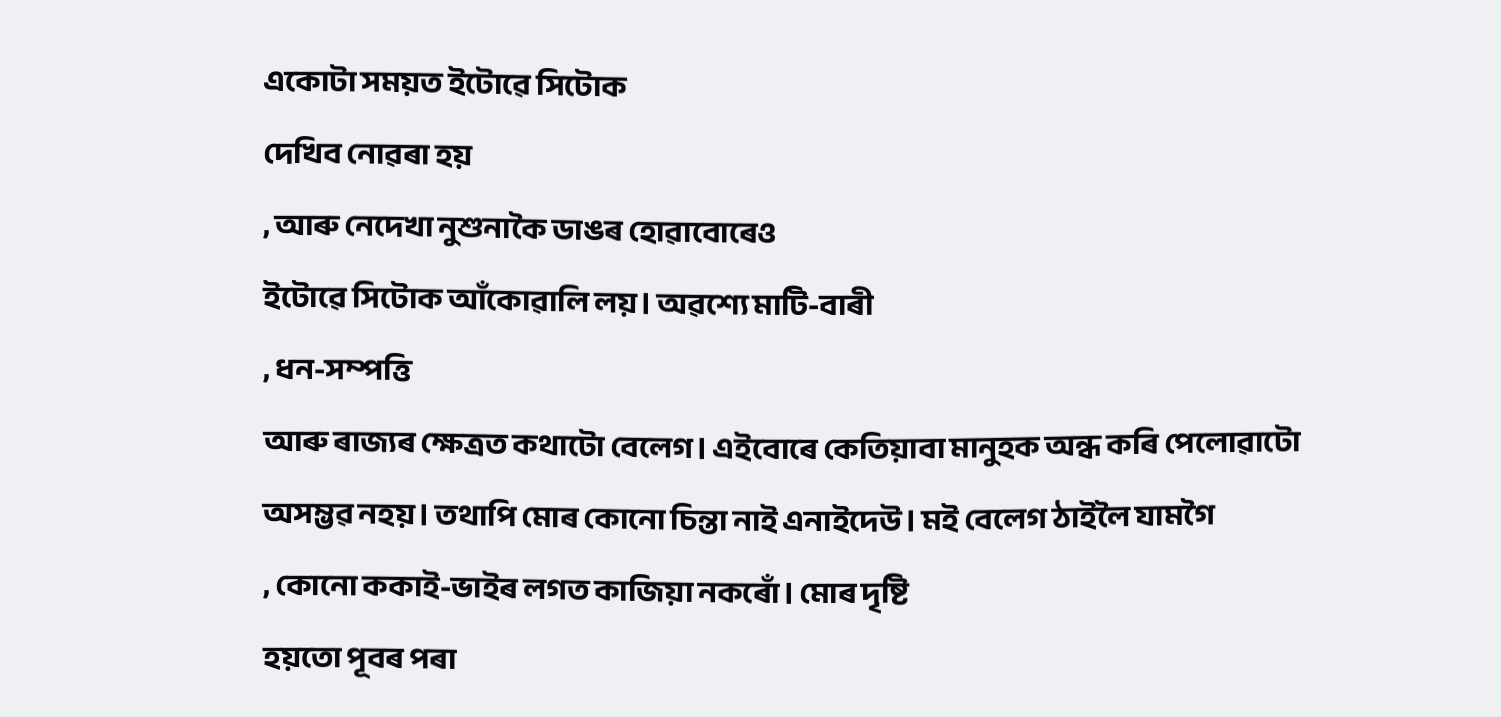একোটা সময়ত ইটোৱে সিটোক
দেখিব নোৱৰা হয়
, আৰু নেদেখা নুশুনাকৈ ডাঙৰ হোৱাবোৰেও
ইটোৱে সিটোক আঁকোৱালি লয়। অৱশ্যে মাটি-বাৰী
, ধন-সম্পত্তি
আৰু ৰাজ্যৰ ক্ষেত্ৰত কথাটো বেলেগ। এইবোৰে কেতিয়াবা মানুহক অন্ধ কৰি পেলোৱাটো
অসম্ভৱ নহয়। তথাপি মোৰ কোনো চিন্তা নাই এনাইদেউ। মই বেলেগ ঠাইলৈ যামগৈ
, কোনো ককাই-ভাইৰ লগত কাজিয়া নকৰোঁ। মোৰ দৃষ্টি
হয়তো পূবৰ পৰা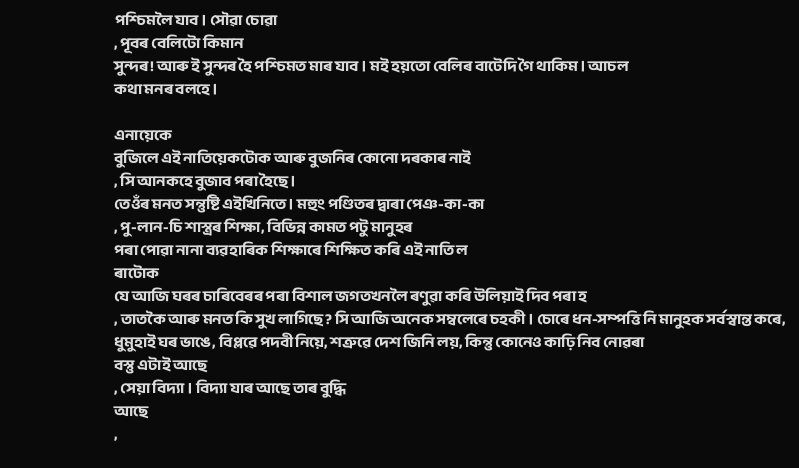পশ্চিমলৈ যাব। সৌৱা চোৱা
, পূবৰ বেলিটো কিমান
সুন্দৰ! আৰু ই সুন্দৰ হৈ পশ্চিমত মাৰ যাব। মই হয়তো বেলিৰ বাটেদি গৈ থাকিম। আচল
কথা মনৰ বলহে।

এনায়েকে
বুজিলে এই নাতিয়েকটোক আৰু বুজনিৰ কোনো দৰকাৰ নাই
, সি আনকহে বুজাব পৰা হৈছে।
তেওঁৰ মনত সন্তুষ্টি এইখিনিতে। মহুং পণ্ডিতৰ দ্বাৰা পেঞ-কা-কা
, পু-লান-চি শাস্ত্ৰৰ শিক্ষা, বিভিন্ন কামত পটু মানুহৰ
পৰা পোৱা নানা ব্যৱহাৰিক শিক্ষাৰে শিক্ষিত কৰি এই নাতি ল
ৰাটোক
যে আজি ঘৰৰ চাৰিবেৰৰ পৰা বিশাল জগতখনলৈ ৰণুৱা কৰি উলিয়াই দিব পৰা হ
, তাতকৈ আৰু মনত কি সুখ লাগিছে? সি আজি অনেক সম্বলেৰে চহকী। চোৰে ধন-সম্পত্তি নি মানুহক সর্বস্বান্ত কৰে,
ধুমুহাই ঘৰ ভাঙে, বিপ্লৱে পদবী নিয়ে, শত্ৰুৱে দেশ জিনি লয়, কিন্তু কোনেও কাঢ়ি নিব নোৱৰা
বস্তু এটাই আছে
, সেয়া বিদ্যা। বিদ্যা যাৰ আছে তাৰ বুদ্ধি
আছে
,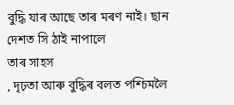বুদ্ধি যাৰ আছে তাৰ মৰণ নাই। ছান দেশত সি ঠাই নাপালে
তাৰ সাহস
, দৃঢ়তা আৰু বুদ্ধিৰ বলত পশ্চিমলৈ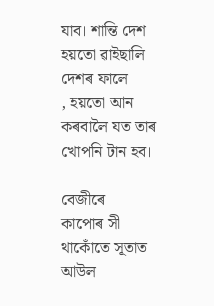যাব। শান্তি দেশ
হয়তো ৱাইছালি দেশৰ ফালে
, হয়তো আন কৰবালৈ যত তাৰ খোপনি টান হব।

বেজীৰে
কাপোৰ সী
থাকোঁতে‍ সূতাত আউল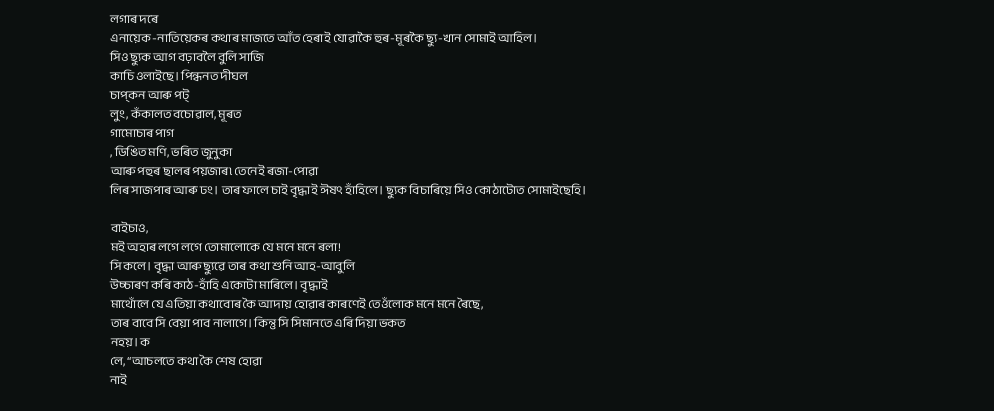লগাৰ দৰে
এনায়েক-নাতিয়েকৰ কথাৰ মাজতে আঁত হেৰাই যোৱাকৈ হুৰ-মূৰকৈ ছ্যু-খান সোমাই আহিল।
সিও ছ্যুক আগ বঢ়াবলৈ বুলি সাজি
কাচি ওলাইছে। পিন্ধনত দীঘল
চাপ্‌কন আৰু পট্‌
লুং, কঁকালত বচোৱাল, মূৰত
গামোচাৰ পাগ
, ডিঙিত মণি, ভৰিত জুনুকা
আৰু পহুৰ ছালৰ পয়জাৰ৷ তেনেই ৰজা-পোৱা
লি‍ৰ সাজপাৰ আৰু ঢং। তাৰ ফালে চাই বৃদ্ধাই ঈষৎ হাঁহিলে। ছ্যুক বিচাৰিয়ে সিও কোঠাটোত সোমাইছেহি।

বাইচাও,
মই অহাৰ লগে লগে তোমালোকে যে মনে মনে ৰলা!
সি কলে। বৃদ্ধা আৰু ছ্যুৱে‍ তাৰ কথা শুনি আহ-আবুলি
উচ্চাৰণ কৰি কাঠ-হাঁহি একোটা মাৰিলে। বৃদ্ধাই
মাথোঁলে যে এতিয়া কথাবোৰ কৈ আদায় হোৱাৰ কাৰণেই তেওঁলোক মনে মনে ৰৈছে,
তাৰ বাবে সি বেয়া পাব নালাগে। কিন্তু সি সিমানতে এৰি দিয়া ভকত
নহয়। ক
লে, “আচলতে কথা কৈ শেষ হোৱা
নাই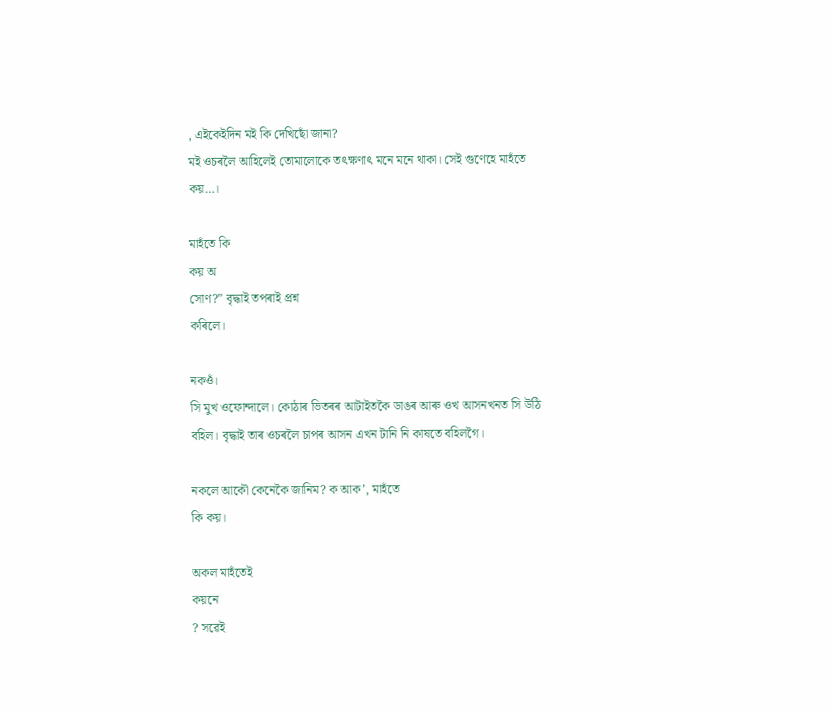, এইকেইদিন মই কি দেখিছোঁ জানা?
মই ওচৰলৈ আহিলেই তোমালোকে তৎক্ষণাৎ মনে মনে থাকা। সেই গুণেহে মাহঁতে
কয়…।

মাহঁতে কি
কয় অ
সোণ?” বৃদ্ধাই তপৰাই প্রশ্ন
কৰিলে।

নকওঁ।
সি মুখ ওফোন্দালে। কোঠাৰ ভিতৰৰ আটাইতকৈ ডাঙৰ আৰু ওখ আসনখনত সি উঠি
বহিল। বৃদ্ধাই তাৰ ওচৰলৈ চাপৰ আসন এখন টানি নি কাষতে বহিলগৈ।

নকলে আকৌ কেনেকৈ জানিম? ক আক’, মাহঁতে
কি কয়।

অকল মাহঁতেই
কয়নে
? সৱে‍ই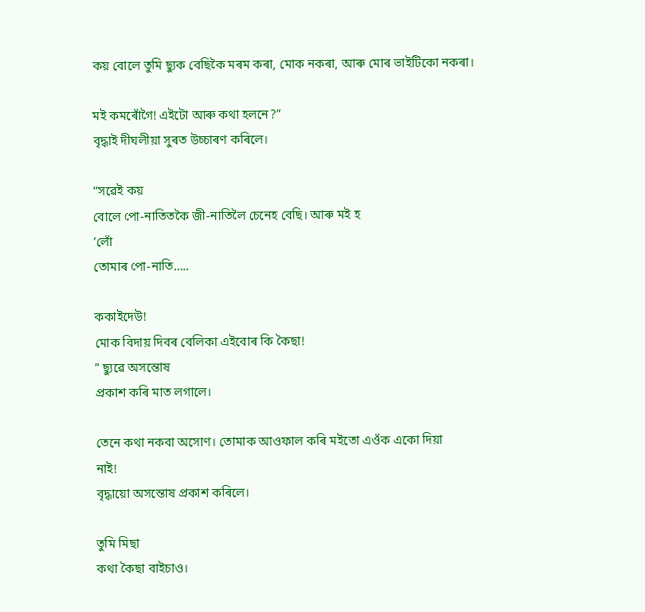কয় বোলে তুমি ছ্যুক বেছিকৈ মৰম কৰা, মোক নকৰা, আৰু মোৰ ভাইটিকো নকৰা।

মই কমৰোঁগৈ‍! এইটো আৰু কথা হলনে?”
বৃদ্ধাই দীঘলীয়া সুৰত উচ্চাৰণ কৰিলে।

“সৱে‍ই কয়
বোলে পো-নাতিতকৈ জী-নাতিলৈ চেনেহ বেছি। আৰু মই হ
’লোঁ
তোমাৰ পো-নাতি…..

ককাইদেউ!
মোক বিদায় দিবৰ বেলিকা এইবোৰ কি কৈছা!
” ছ্যুৱে‍ অসন্তোষ
প্রকাশ কৰি মাত লগালে।

তেনে কথা নকবা অসোণ। তোমাক আওফাল কৰি মইতো এওঁক একো দিয়া
নাই!
বৃদ্ধায়ো অসন্তোষ প্রকাশ কৰিলে।

তুমি মিছা
কথা কৈছা বাইচাও।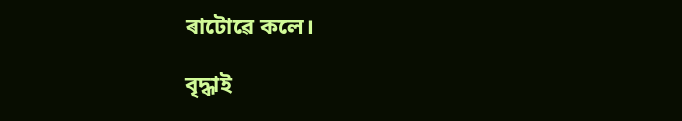ৰাটোৱে কলে।

বৃদ্ধাই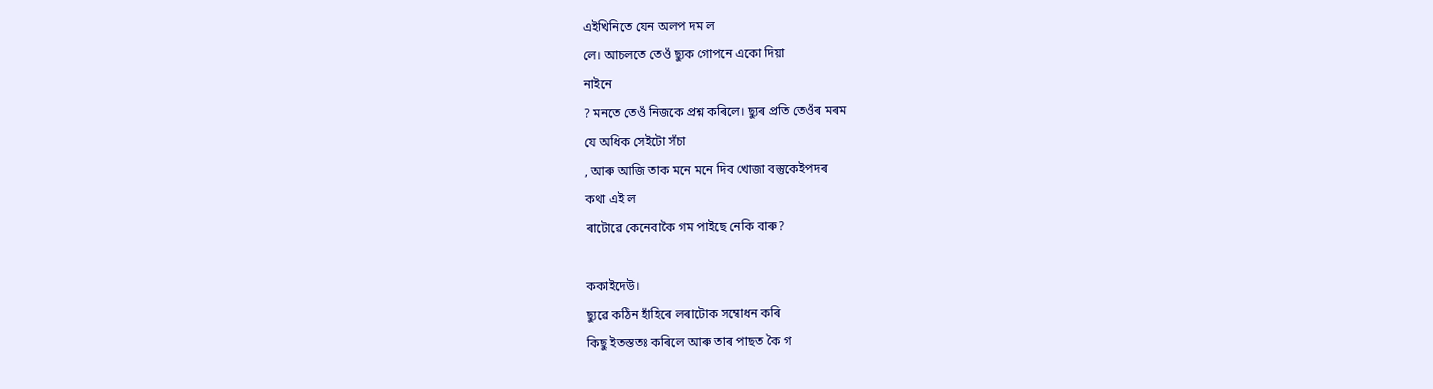এইখিনিতে যেন অলপ দম ল
লে। আচলতে তেওঁ ছ্যুক গোপনে একো দিয়া
নাইনে
? মনতে তেওঁ নিজকে প্রশ্ন কৰিলে। ছ্যুৰ প্রতি তেওঁৰ মৰম
যে অধিক সেইটো সঁচা
, আৰু আজি তাক মনে মনে দিব খোজা বস্তুকেইপদৰ
কথা এই ল
ৰাটোৱে কেনেবাকৈ গম পাইছে নেকি বাৰু?

ককাইদেউ।
ছ্যুৱে‍ কঠিন হাঁহিৰে লৰাটোক সম্বোধন কৰি
কিছু ইতস্ততঃ কৰিলে আৰু তাৰ পাছত কৈ গ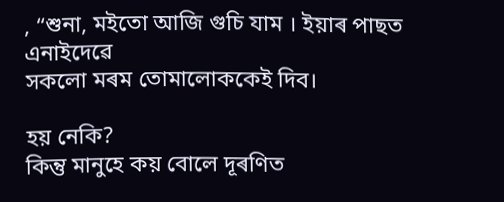, “শুনা, মইতো আজি গুচি যাম । ইয়াৰ পাছত এনাইদেৱে
সকলো মৰম তোমালোককেই দিব।

হয় নেকি?
কিন্তু মানুহে কয় বোলে দূৰণিত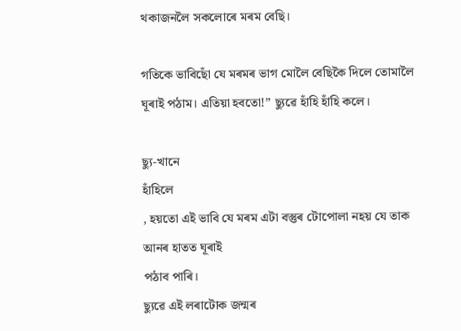থকাজনলৈ সকলোৰে মৰম বেছি।

গতিকে ভাবিছোঁ যে মৰমৰ ভাগ মোলৈ বেছিকৈ দিলে তোমালৈ ঘূৰাই পঠাম। এতিয়া হবতো!” ছ্যুৱে‍ হাঁহি হাঁহি কলে।

ছ্যু-খানে
হাঁহিলে
, হয়তো এই ভাবি যে মৰম এটা বস্তুৰ টোপোলা নহয় যে তাক আনৰ হাতত ঘূৰাই
পঠাব পাৰি।
ছ্যুৱে‍ এই লৰাটোক জন্মৰ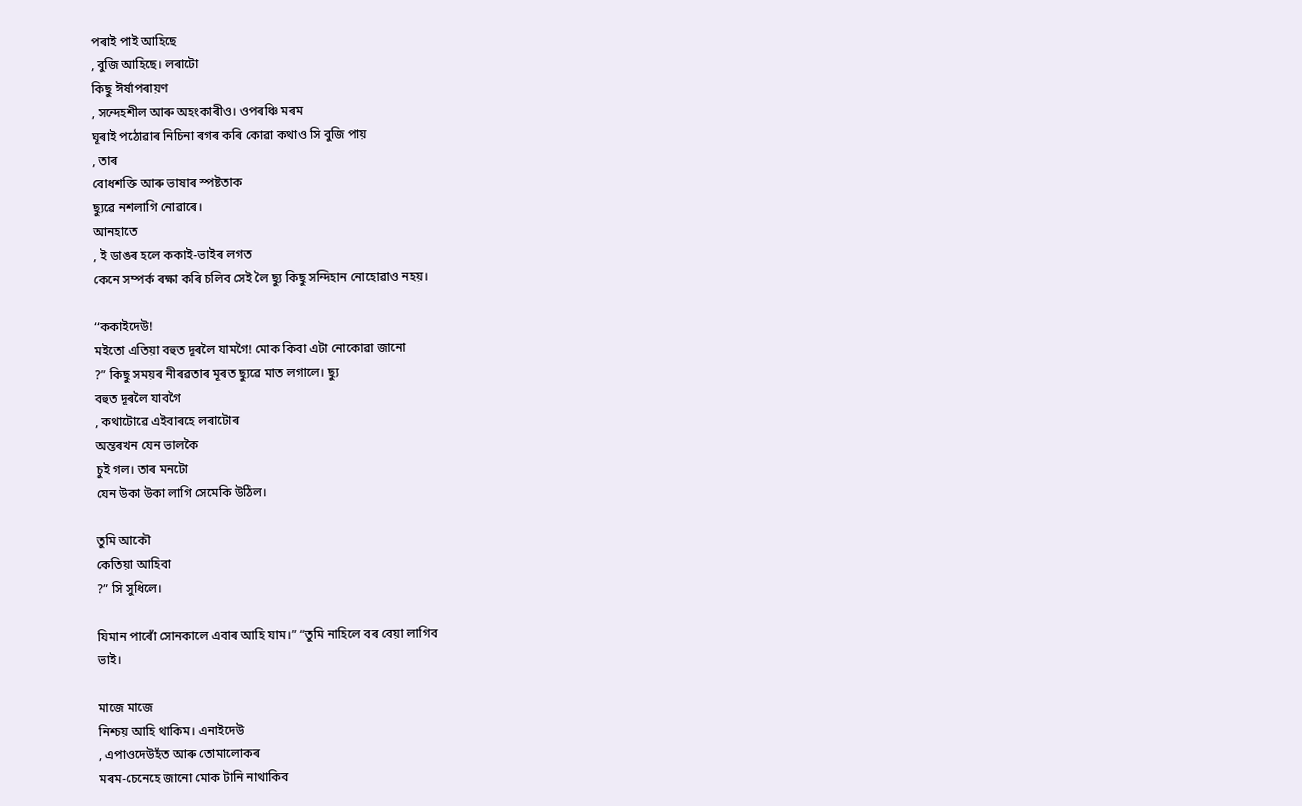পৰাই পাই আহিছে
, বুজি আহিছে। লৰাটো
কিছু ঈর্ষাপৰায়ণ
, সন্দেহশীল আৰু অহংকাৰীও। ওপৰঞ্চি মৰম
ঘূৰাই পঠোৱাৰ নিচিনা ৰগৰ কৰি কোৱা কথাও সি বুজি পায়
, তাৰ
বোধশক্তি আৰু ভাষাৰ স্পষ্টতাক
ছ্যুৱে‍ নশলাগি নোৱাৰে।
আনহাতে
, ই ডাঙৰ হলে ককাই-ভাইৰ লগত
কেনে সম্পর্ক ৰক্ষা কৰি চলিব সেই লৈ ছ্যু কিছু সন্দিহান নোহোৱাও নহয়।

‘‘ককাইদেউ!
মইতো এতিয়া বহুত দূৰলৈ যামগৈ! মোক কিবা এটা নোকোৱা জানো
?” কিছু সময়ৰ নীৰৱতাৰ মূৰত ছ্যুৱে‍ মাত লগালে। ছ্যু
বহুত দূৰলৈ যাবগৈ
, কথাটোৱে এইবাৰহে লৰাটোৰ
অন্তৰখন যেন ভালকৈ
চুই গল। তাৰ মনটো
যেন উকা উকা লাগি সেমেকি উঠিল।

তুমি আকৌ
কেতিয়া আহিবা
?” সি সুধিলে।

যিমান পাৰোঁ সোনকালে এবাৰ আহি যাম।” “তুমি নাহিলে বৰ বেয়া লাগিব
ভাই।

মাজে মাজে
নিশ্চয় আহি থাকিম। এনাইদেউ
, এপাওদেউহঁত আৰু তোমালোকৰ
মৰম-চেনেহে জানো মোক টানি নাথাকিব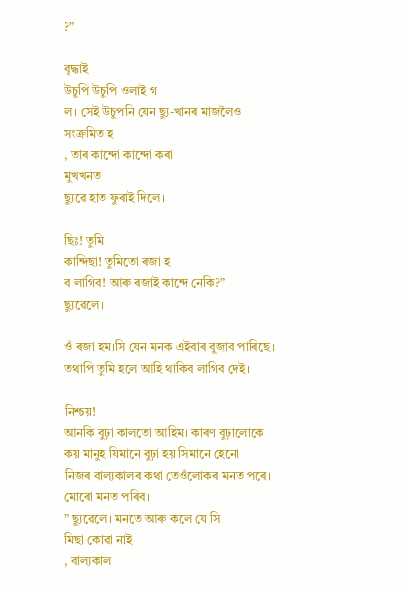?”

বৃদ্ধাই
উচুপি উচুপি ওলাই গ
ল। সেই উচুপনি যেন ছ্যু-খানৰ মাজলৈও
সংক্রমিত হ
, তাৰ কান্দো কান্দো কৰা
মুখখনত
ছ্যুৱে‍ হাত ফুৰাই দিলে।

ছিঃ! তুমি
কান্দিছা! তুমিতো ৰজা হ
ব লাগিব! আৰু ৰজাই কান্দে নেকি?”
ছ্যুৱে‍লে।

ওঁ ৰজা হম।সি যেন মনক এইবাৰ বুজাব পাৰিছে। তথাপি তুমি হলে আহি থাকিব লাগিব দেই।

নিশ্চয়!
আনকি বুঢ়া কালতো আহিম। কাৰণ বুঢ়ালোকে কয় মানুহ যিমানে বুঢ়া হয় সিমানে হেনো
নিজৰ বাল্যকালৰ কথা তেওঁলোকৰ মনত পৰে। মোৰো মনত পৰিব।
” ছ্যুৱে‍লে। মনতে আৰু কলে যে সি
মিছা কোৱা নাই
, বাল্যকাল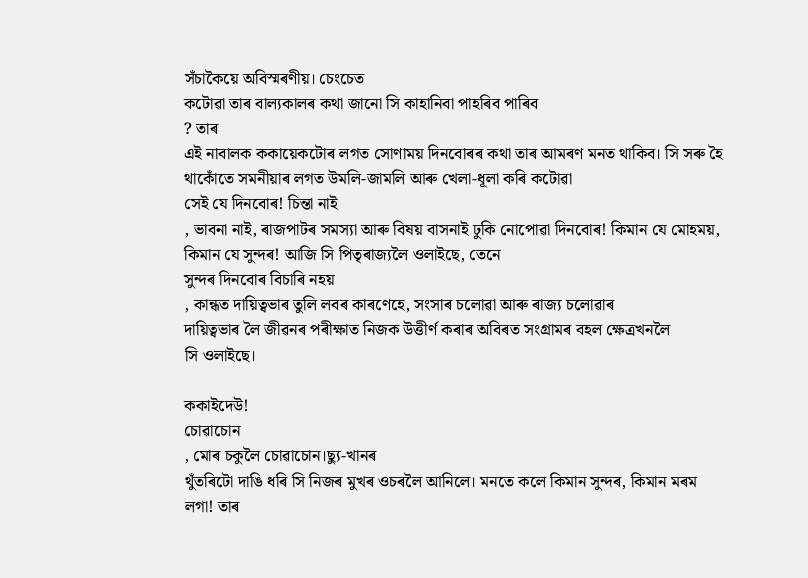সঁচাকৈয়ে অবিস্মৰণীয়। চেংচেত
কটোৱা তাৰ বাল্যকালৰ কথা জানো সি কাহানিবা পাহৰিব পাৰিব
? তাৰ
এই নাবালক ককায়েকটোৰ লগত সোণাময় দিনবোৰৰ কথা তাৰ আমৰণ মনত থাকিব। সি সৰু হৈ
থাকোঁতে‍ সমনীয়াৰ লগত উমলি-জামলি আৰু খেলা-ধূলা কৰি কটোৱা
সেই যে দিনবোৰ! চিন্তা নাই
, ভাবনা নাই, ৰাজপাটৰ সমস্যা আৰু বিষয় বাসনাই ঢুকি নোপোৱা দিনবোৰ! কিমান যে মোহময়,
কিমান যে সুন্দৰ! আজি সি পিতৃৰাজ্যলৈ ওলাইছে, তেনে
সুন্দৰ দিনবোৰ বিচাৰি নহয়
, কান্ধত দায়িত্বভাৰ তুলি লবৰ কাৰণেহে, সংসাৰ চলোৱা আৰু ৰাজ্য চলোৱাৰ
দায়িত্বভাৰ লৈ জীৱনৰ পৰীক্ষাত নিজক উত্তীর্ণ কৰাৰ অবিৰত সংগ্ৰামৰ বহল ক্ষেত্ৰখনলৈ
সি ওলাইছে।

ককাইদেউ!
চোৱাচোন
, মোৰ চকুলৈ চোৱাচোন।ছ্যু-খানৰ
থুঁতৰিটো দাঙি ধৰি সি নিজৰ মুখৰ ওচৰলৈ আনিলে। মনতে কলে কিমান সুন্দৰ, কিমান মৰম
লগা! তাৰ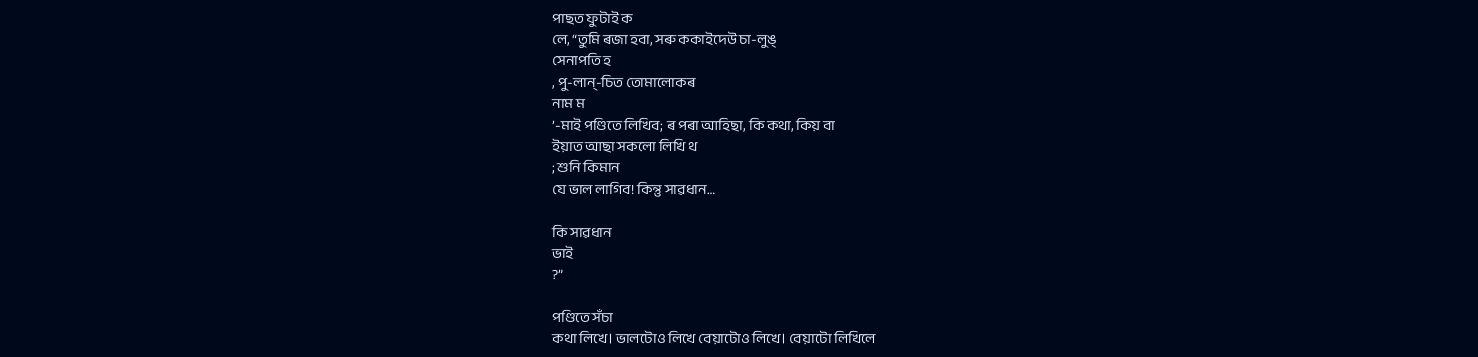পাছত ফুটাই ক
লে, “তুমি ৰজা হবা, সৰু ককাইদেউ চা-লুঙ্
সেনাপতি হ
, পু-লান্‌-চিত তোমালোকৰ
নাম ম
’-মাই পণ্ডিতে লিখিব; ৰ পৰা আহিছা, কি কথা, কিয় বা
ইয়াত আছা সকলো লিখি থ
; শুনি কিমান
যে ভাল লাগিব! কিন্তু সাৱধান…

কি সাৱধান
ভাই
?”

পণ্ডিতে সঁচা
কথা লিখে। ভালটোও লিখে বেয়াটোও লিখে। বেয়াটো লিখিলে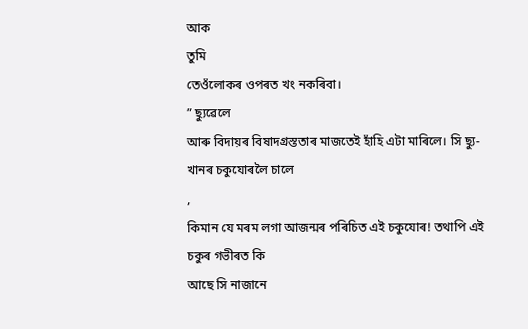আক
তুমি
তেওঁলোকৰ ওপৰত খং নকৰিবা।
” ছ্যুৱে‍লে
আৰু বিদায়ৰ বিষাদগ্ৰস্ততাৰ মাজতেই হাঁহি এটা মাৰিলে। সি ছ্যু-খানৰ চকুযোৰলৈ চালে
,
কিমান যে মৰম লগা আজন্মৰ পৰিচিত এই চকুযোৰ! তথাপি এই চকুৰ গভীৰত কি
আছে সি নাজানে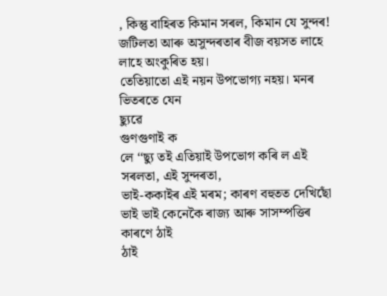, কিন্তু বাহিৰত কিমান সৰল, কিমান যে সুন্দৰ! জটিলতা আৰু অসুন্দৰতাৰ বীজ বয়সত লাহে লাহে অংকুৰিত হয়।
তেতিয়াতো এই নয়ন উপভোগ্য নহয়। মনৰ ভিতৰতে যেন
ছ্যুৱে‍
গুণগুণাই ক
লে ‘‘ছ্যু তই এতিয়াই উপভোগ কৰি ল এই সৰলতা, এই সুন্দৰতা,
ভাই-ককাইৰ এই মৰম; কাৰণ বহুতত দেখিছোঁ ভাই ভাই কেনেকৈ ৰাজ্য আৰু সাসম্পত্তিৰ কাৰণে ঠাই
ঠাই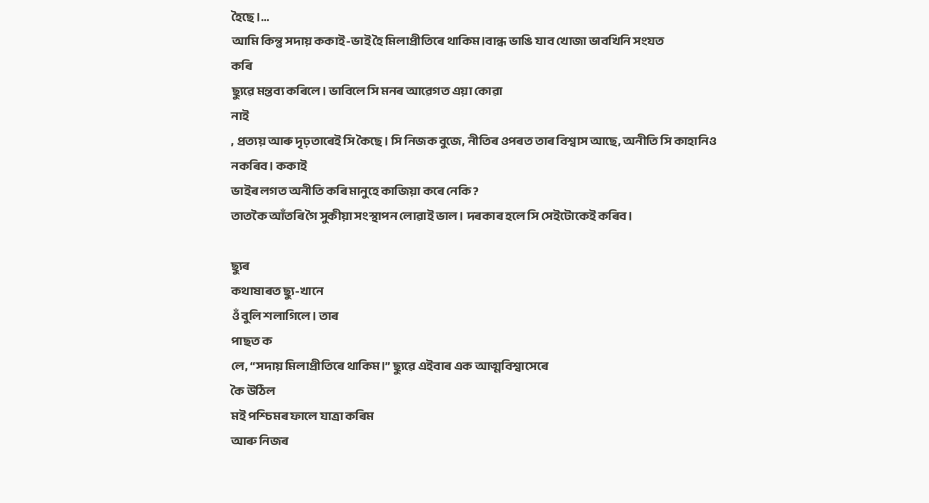হৈছে।…
আমি কিন্তু সদায় ককাই-ভাই হৈ মিলাপ্ৰীতিৰে থাকিম।বান্ধ ভাঙি যাব খোজা ভাবখিনি সংযত
কৰি
ছ্যুৱে‍ মন্তব্য কৰিলে। ভাবিলে সি মনৰ আৱেগত এয়া কোৱা
নাই
, প্রত্যয় আৰু দৃঢ়তাৰেই সি কৈছে। সি নিজক বুজে, নীতিৰ ওপৰত তাৰ বিশ্বাস আছে, অনীতি সি কাহানিও
নকৰিব। ককাই
ভাইৰ লগত অনীতি কৰি মানুহে কাজিয়া কৰে নেকি?
তাতকৈ আঁতৰি গৈ সুকীয়া সংস্থাপন লোৱাই ভাল। দৰকাৰ হলে সি সেইটোকেই কৰিব।

ছ্যুৰ
কথাষাৰত ছ্যু-খানে
ওঁ বুলি শলাগিলে। তাৰ
পাছত ক
লে, “সদায় মিলাপ্ৰীতিৰে থাকিম।” ছ্যুৱে‍ এইবাৰ এক আত্মবিশ্বাসেৰে
কৈ উঠিল
মই পশ্চিমৰ ফালে যাত্রা কৰিম
আৰু নিজৰ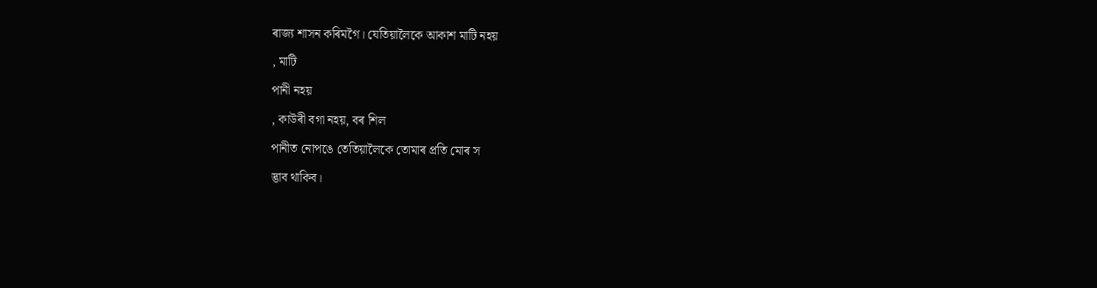ৰাজ্য শাসন কৰিমগৈ। যেতিয়ালৈকে আকাশ মাটি নহয়
, মাটি
পানী নহয়
, কাউৰী বগা নহয়, বৰ শিল
পানীত নোপঙে তেতিয়ালৈকে তোমাৰ প্ৰতি মোৰ স
দ্ভাব থাকিব।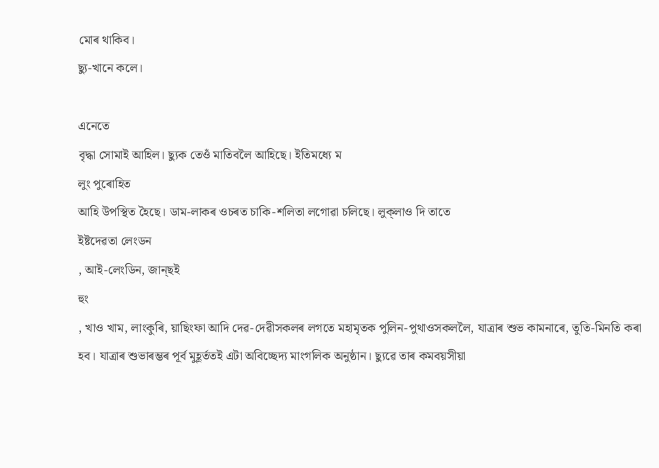মোৰ থাকিব।
ছ্যু-খানে কলে।

এনেতে
বৃদ্ধা সোমাই আহিল। ছ্যুক তেওঁ মাতিবলৈ আহিছে। ইতিমধ্যে ম
লুং পুৰোহিত
আহি উপস্থিত হৈছে। ডাম-লাকৰ ওচৰত চাকি-শলিতা লগোৱা চলিছে। লুক্‌লাও দি তাতে
ইষ্টদেৱতা লেংডন
, আই-লেংডিন, জান্‌ছই
হুং
, খাও খাম, লাংকুৰি, য়াছিংফা আদি দেৱ-দেৱীসকলৰ লগতে মহামৃতক পুলিন-পুথাওসকললৈ, যাত্ৰাৰ শুভ কামনাৰে, তুতি-মিনতি কৰা হব। যাত্ৰাৰ শুভাৰম্ভৰ পূর্ব মুহূর্ততই এটা অবিচ্ছেদ্য মাংগলিক অনুষ্ঠান। ছ্যুৱে‍ তাৰ কমবয়সীয়া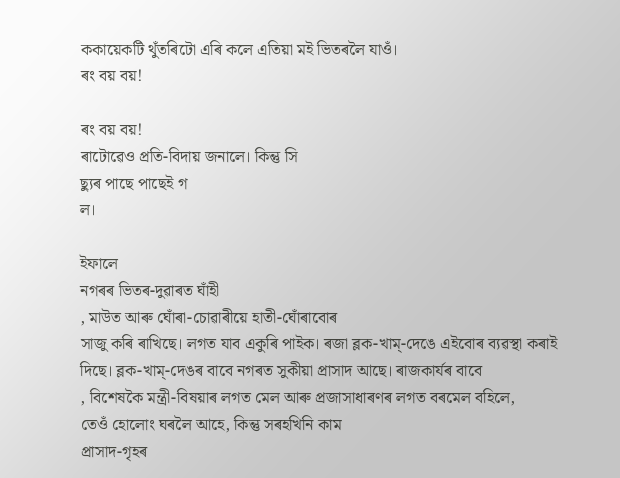ককায়েকটি থুঁতৰিটো এৰি কলে এতিয়া মই ভিতৰলৈ যাওঁ।
ৰং বয় বয়!

ৰং বয় বয়!
ৰাটোৱেও প্রতি-বিদায় জনালে। কিন্তু সি
ছ্যুৰ পাছে পাছেই গ
ল।

ইফালে
নগৰৰ ভিতৰ-দুৱাৰত ঘাঁহী
, মাউত আৰু ঘোঁৰা-চোৱাৰীয়ে হাতী-ঘোঁৰাবোৰ
সাজু কৰি ৰাখিছে। লগত যাব একুৰি পাইক। ৰজা ব্লক-খাম্-দেঙে এইবোৰ ব্যৱস্থা কৰাই
দিছে। ব্লক-খাম্-দেঙৰ বাবে নগৰত সুকীয়া প্রাসাদ আছে। ৰাজকাৰ্যৰ বাবে
, বিশেষকৈ মন্ত্রী-বিষয়াৰ লগত মেল আৰু প্রজাসাধাৰণৰ লগত বৰমেল বহিলে,
তেওঁ হোলোং ঘৰলৈ আহে, কিন্তু সৰহখিনি কাম
প্রাসাদ-গৃহৰ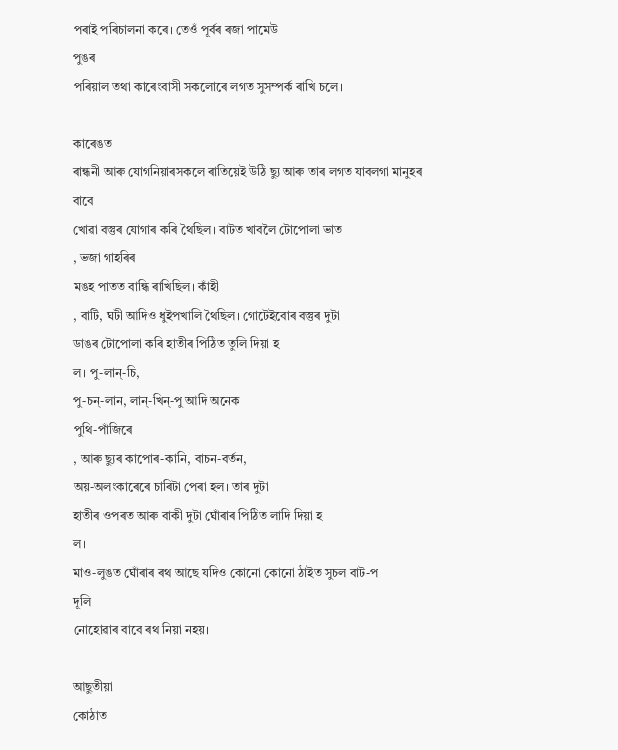পৰাই পৰিচালনা কৰে। তেওঁ পূর্বৰ ৰজা পামেউ
পুঙৰ
পৰিয়াল তথা কাৰেংবাসী সকলোৰে লগত সুসম্পর্ক ৰাখি চলে।

কাৰেঙত
ৰান্ধনী আৰু যোগনিয়াৰসকলে ৰাতিয়েই উঠি ছ্যু আৰু তাৰ লগত যাবলগা মানুহৰ বাবে
খোৱা বস্তুৰ যোগাৰ কৰি থৈছিল। বাটত খাবলৈ টোপোলা ভাত
, ভজা গাহৰিৰ
মঙহ পাতত বান্ধি ৰাখিছিল। কাঁহী
, বাটি, ঘটী আদিও ধুইপখালি থৈছিল। গোটেইবোৰ বস্তুৰ দুটা
ডাঙৰ টোপোলা কৰি হাতীৰ পিঠিত তুলি দিয়া হ
ল। পু-লান্‌-চি,
পু-চন্‌-লান, লান্‌-খিন্‌-পু আদি অনেক
পুথি-পাঁজিৰে
, আৰু ছ্যুৰ কাপোৰ-কানি, বাচন-বৰ্তন,
অয়-অলংকাৰেৰে চাৰিটা পেৰা হল। তাৰ দুটা
হাতীৰ ওপৰত আৰু বাকী দুটা ঘোঁৰাৰ পিঠিত লাদি দিয়া হ
ল।
মাও-লুঙত ঘোঁৰাৰ ৰথ আছে যদিও কোনো কোনো ঠাইত সুচল বাট-প
দূলি
নোহোৱাৰ বাবে ৰথ নিয়া নহয়।

আছুতীয়া
কোঠাত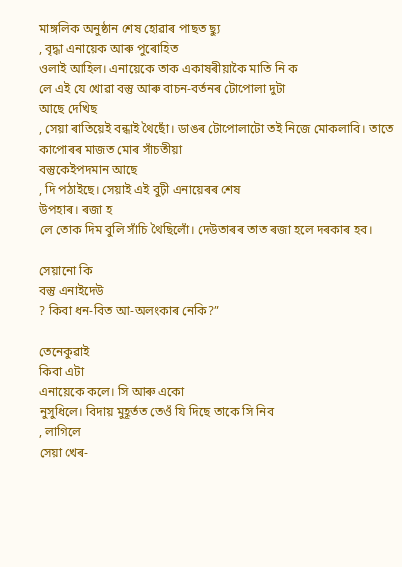মাঙ্গলিক অনুষ্ঠান শেষ হোৱাৰ পাছত ছ্যু
, বৃদ্ধা এনায়েক আৰু পুৰোহিত
ওলাই আহিল। এনায়েকে তাক একাষৰীয়াকৈ মাতি নি ক
লে এই যে খোৱা বস্তু আৰু বাচন-বৰ্তনৰ টোপোলা দুটা
আছে দেখিছ
, সেয়া ৰাতিয়েই বন্ধাই থৈছোঁ। ডাঙৰ টোপোলাটো তই নিজে মোকলাবি। তাতে কাপোৰৰ মাজত মোৰ সাঁচতীয়া
বস্তুকেইপদমান আছে
, দি পঠাইছে। সেয়াই এই বুঢ়ী এনায়েৰৰ শেষ
উপহাৰ। ৰজা হ
লে তোক দিম বুলি সাঁচি থৈছিলোঁ। দেউতাৰৰ তাত ৰজা হলে দৰকাৰ হব।

সেয়ানো কি
বস্তু এনাইদেউ
? কিবা ধন-বিত আ-অলংকাৰ নেকি?”

তেনেকুৱাই
কিবা এটা
এনায়েকে কলে। সি আৰু একো
নুসুধিলে। বিদায় মুহূৰ্তত তেওঁ যি দিছে তাকে সি নিব
, লাগিলে
সেয়া খেৰ-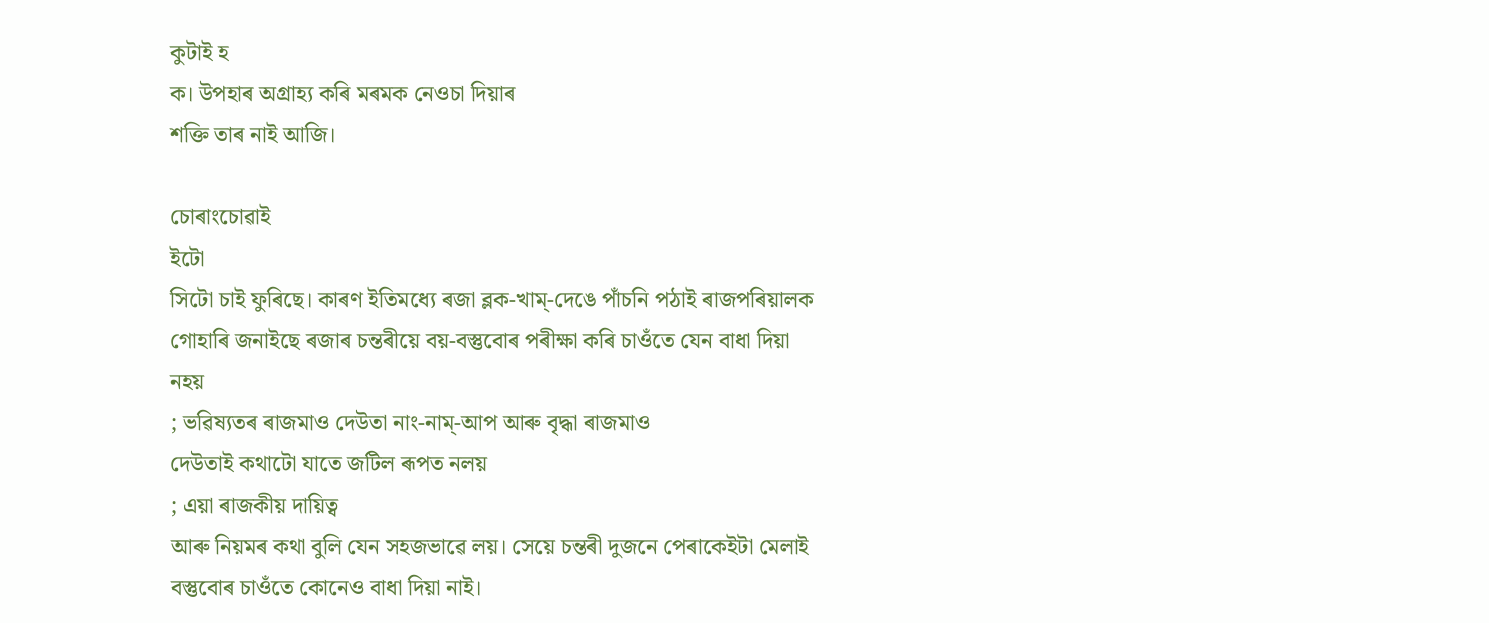কুটাই হ
ক। উপহাৰ অগ্রাহ্য কৰি মৰমক নেওচা দিয়াৰ
শক্তি তাৰ নাই আজি।

চোৰাংচোৱাই
ইটো
সিটো চাই ফুৰিছে। কাৰণ ইতিমধ্যে ৰজা ব্লক-খাম্-দেঙে পাঁচনি পঠাই ৰাজপৰিয়ালক
গোহাৰি জনাইছে ৰজাৰ চন্তৰীয়ে বয়-বস্তুবোৰ পৰীক্ষা কৰি চাওঁতে যেন বাধা দিয়া
নহয়
; ভৱিষ্যতৰ ৰাজমাও দেউতা নাং-নাম্-আপ আৰু বৃদ্ধা ৰাজমাও
দেউতাই কথাটো যাতে জটিল ৰূপত নলয়
; এয়া ৰাজকীয় দায়িত্ব
আৰু নিয়মৰ কথা বুলি যেন সহজভাৱে লয়। সেয়ে চন্তৰী দুজনে পেৰাকেইটা মেলাই
বস্তুবোৰ চাওঁতে কোনেও বাধা দিয়া নাই।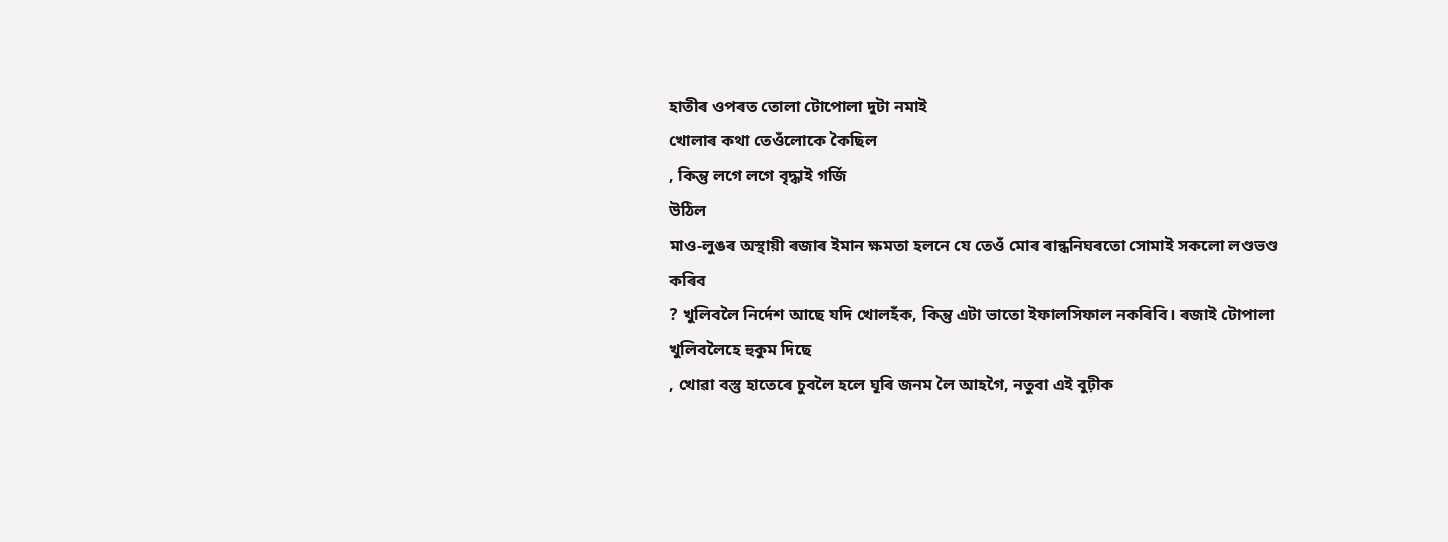হাতীৰ ওপৰত তোলা টোপোলা দুটা নমাই
খোলাৰ কথা তেওঁলোকে কৈছিল
, কিন্তু লগে লগে বৃদ্ধাই গর্জি
উঠিল
মাও-লুঙৰ অস্থায়ী ৰজাৰ ইমান ক্ষমতা হলনে যে তেওঁ মোৰ ৰান্ধনিঘৰতো সোমাই সকলো লণ্ডভণ্ড
কৰিব
? খুলিবলৈ নির্দেশ আছে যদি খোলহঁক, কিন্তু এটা ভাতো ইফালসিফাল নকৰিবি। ৰজাই টোপালা
খুলিবলৈহে হুকুম দিছে
, খোৱা বস্তু হাতেৰে চুবলৈ হলে ঘূৰি জনম লৈ আহগৈ, নতুবা এই বুঢ়ীক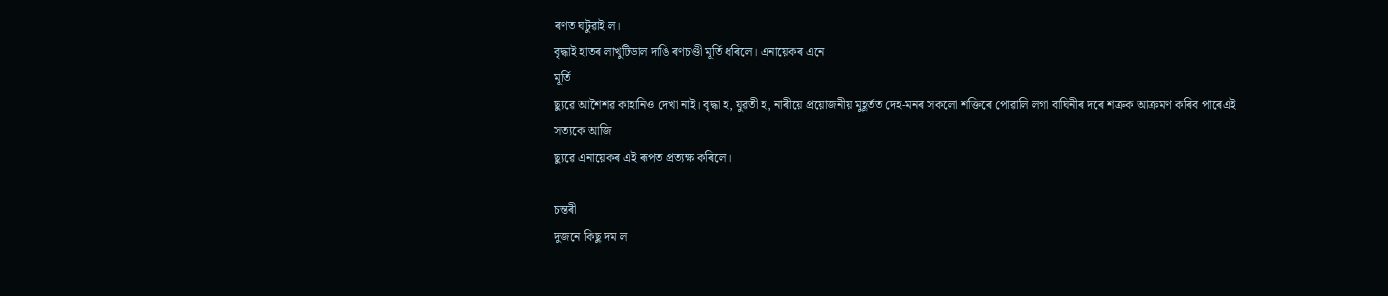ৰণত ঘটুৱাই ল।
বৃদ্ধাই হাতৰ লাখুটিডাল দাঙি ৰণচণ্ডী মূর্তি ধৰিলে। এনায়েকৰ এনে
মূর্তি
ছ্যুৱে‍ আশৈশৱ কাহানিও দেখা নাই। বৃদ্ধা হ, যুৱতী হ, নাৰীয়ে প্রয়োজনীয় মুহূর্তত দেহ-মনৰ সকলো শক্তিৰে পোৱালি‍ লগা বাঘিনীৰ দৰে শত্ৰুক আক্রমণ কৰিব পাৰেএই
সত্যকে আজি
ছ্যুৱে‍ এনায়েকৰ এই ৰূপত প্রত্যক্ষ কৰিলে।

চন্তৰী
দুজনে কিছু দম ল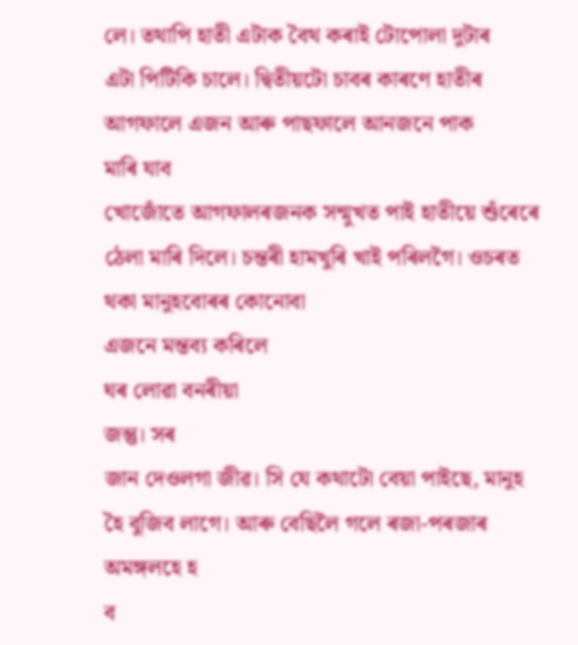লে। তথাপি হাতী এটাক বৈথ কৰাই টোপোলা দুটাৰ
এটা পিটিকি চালে। দ্বিতীয়টো চাবৰ কাৰণে হাতীৰ আগফালে এজন আৰু পাছফালে আনজনে পাক
মাৰি যাব
খোজোঁতে‍ আগফালৰজনক সন্মুখত পাই হাতীয়ে শুঁৰেৰে‍ ঠেলা মাৰি দিলে। চন্তৰী হামখুৰি খাই পৰিলগৈ। ওচৰত থকা মানুহবোৰৰ কোনোবা
এজনে মন্তব্য কৰিলে
ঘৰ লোৱা বনৰীয়া
জন্তু। সৰ
জান দেওলগা জীৱ। সি যে কথাটো বেয়া পাইছে, মানুহ হৈ বুজিব লাগে। আৰু বেছিলৈ গলে ৰজা-পৰজাৰ
অমঙ্গলহে হ
ব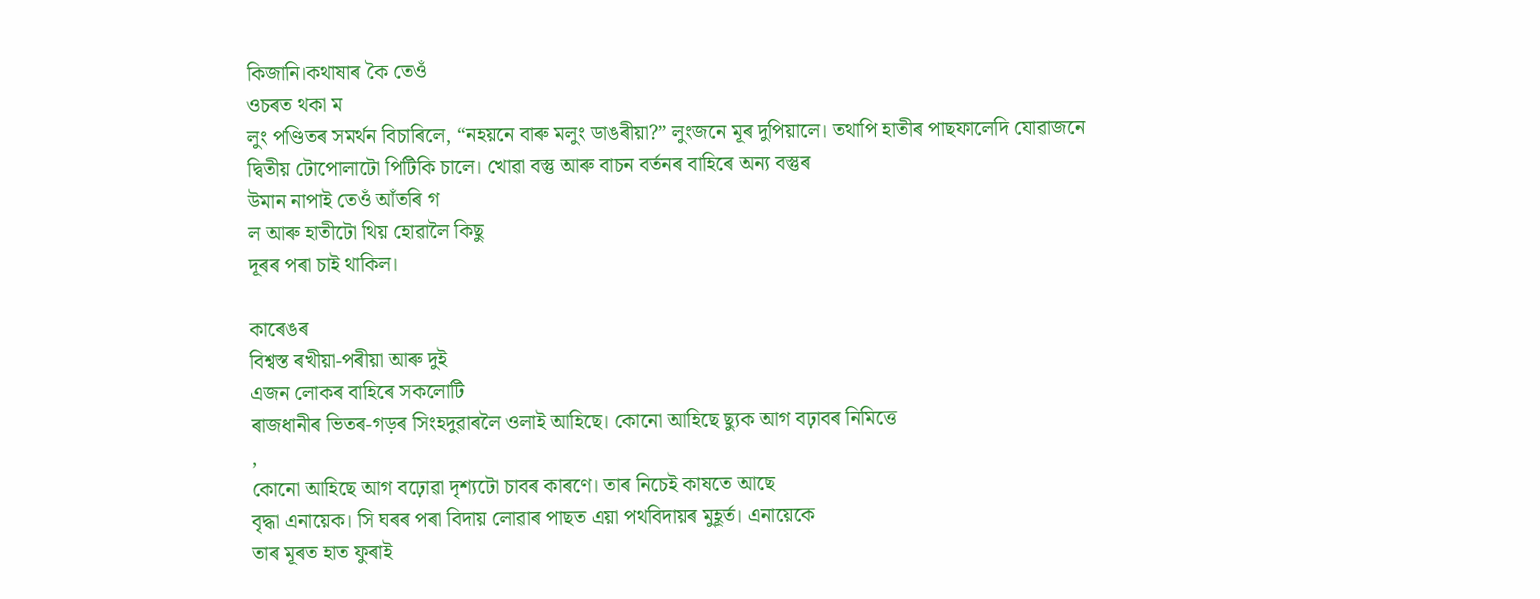কিজানি।কথাষাৰ কৈ তেওঁ
ওচৰত থকা ম
লুং পণ্ডিতৰ সমর্থন বিচাৰিলে, “নহয়নে বাৰু মলুং ডাঙৰীয়া?” লুংজনে মূৰ দুপিয়ালে। তথাপি হাতীৰ পাছফালেদি যোৱাজনে
দ্বিতীয় টোপোলাটো পিটিকি চালে। খোৱা বস্তু আৰু বাচন বৰ্তনৰ বাহিৰে অন্য বস্তুৰ
উমান নাপাই তেওঁ আঁতৰি গ
ল আৰু হাতীটো থিয় হোৱালৈ কিছু
দূৰৰ পৰা চাই থাকিল।

কাৰেঙৰ
বিশ্বস্ত ৰখীয়া-পৰীয়া আৰু দুই
এজন লোকৰ বাহিৰে সকলোটি
ৰাজধানীৰ ভিতৰ-গড়ৰ সিংহদুৱাৰলৈ ওলাই আহিছে। কোনো আহিছে ছ্যুক আগ বঢ়াবৰ নিমিত্তে
,
কোনো আহিছে আগ বঢ়োৱা দৃশ্যটো চাবৰ কাৰণে। তাৰ নিচেই কাষতে আছে
বৃদ্ধা এনায়েক। সি ঘৰৰ পৰা বিদায় লোৱাৰ পাছত এয়া পথবিদায়ৰ মুহূর্ত। এনায়েকে
তাৰ মূৰত হাত ফুৰাই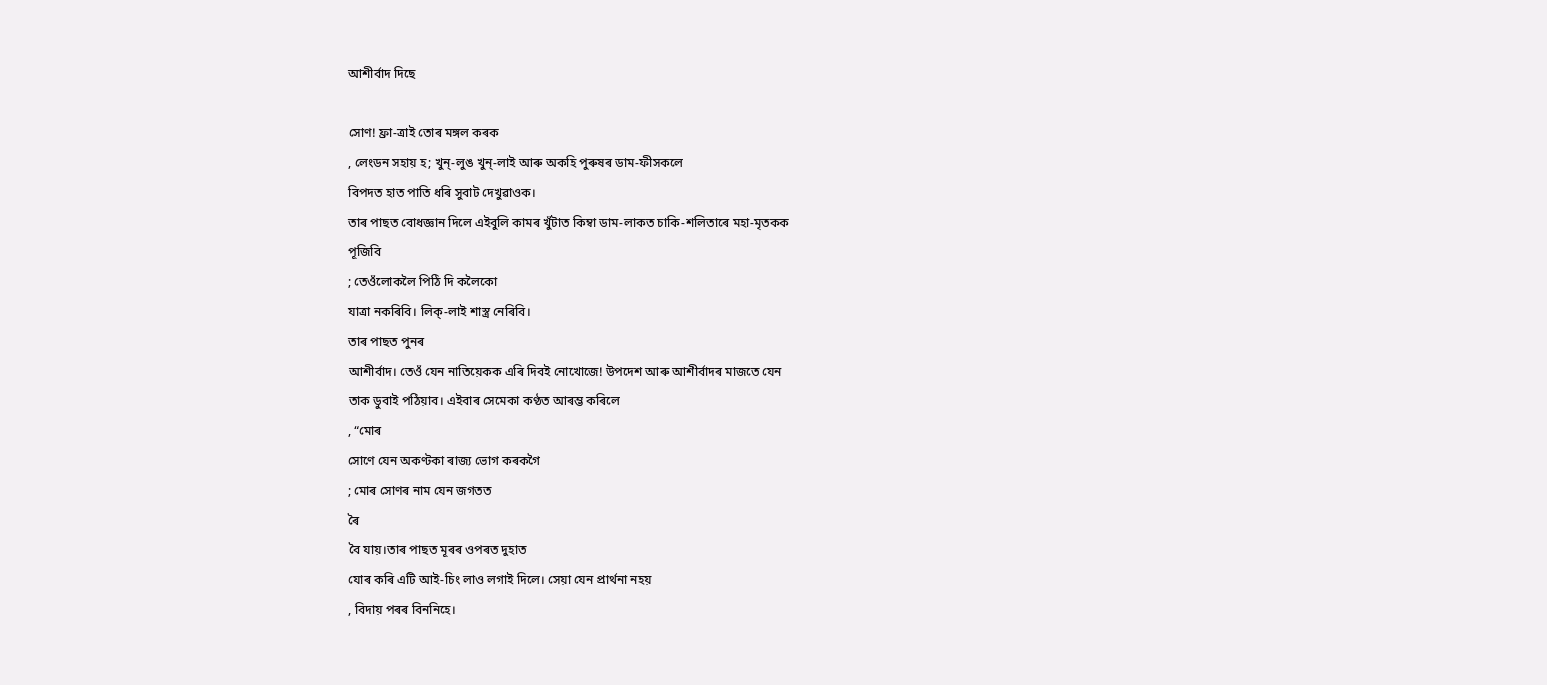আশীর্বাদ দিছে

সোণ! ফ্রা-ত্রাই তোৰ মঙ্গল কৰক
, লেংডন সহায় হ; খুন্‌-লুঙ খুন্‌-লাই আৰু অকহি পুৰুষৰ ডাম-ফীসকলে
বিপদত হাত পাতি ধৰি সুবাট দেখুৱাওক।
তাৰ পাছত বোধজ্ঞান দিলে এইবুলি কামৰ খুঁটাত কিম্বা ডাম-লাকত চাকি-শলিতাৰে মহা-মৃতকক
পূজিবি
; তেওঁলোকলৈ পিঠি দি কলৈকো
যাত্রা নকৰিবি। লিক্‌-লাই শাস্ত্র নেৰিবি।
তাৰ পাছত পুনৰ
আশীর্বাদ। তেওঁ যেন নাতিয়েকক এৰি দিবই নোখোজে! উপদেশ আৰু আশীর্বাদৰ মাজতে যেন
তাক ডুবাই পঠিয়াব। এইবাৰ সেমেকা কণ্ঠত আৰম্ভ কৰিলে
, “মোৰ
সোণে যেন অকণ্টকা ৰাজ্য ভোগ কৰকগৈ
; মোৰ সোণৰ নাম যেন জগতত
ৰৈ
বৈ যায়।তাৰ পাছত মূৰৰ ওপৰত দুহাত
যোৰ কৰি এটি আই-চিং লাও লগাই দিলে। সেয়া যেন প্রার্থনা নহয়
, বিদায় পৰৰ বিননিহে।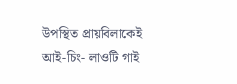উপস্থিত প্রায়বিলাকেই আই-চিং- লাওটি গাই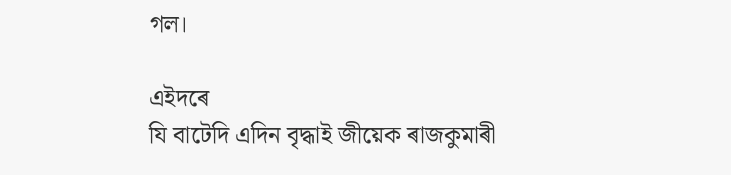গল।

এইদৰে
যি বাটেদি এদিন বৃদ্ধাই জীয়েক ৰাজকুমাৰী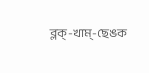ব্লক্‌-খাম্‌-ছেঙক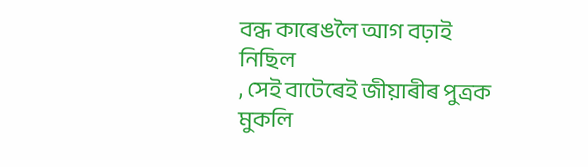বন্ধ কাৰেঙলৈ আগ বঢ়াই
নিছিল
, সেই বাটেৰেই জীয়াৰীৰ পুত্ৰক মুকলি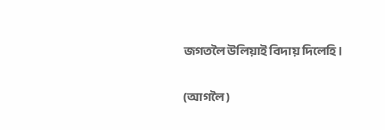জগতলৈ উলিয়াই বিদায় দিলেহি।

(আগলৈ)